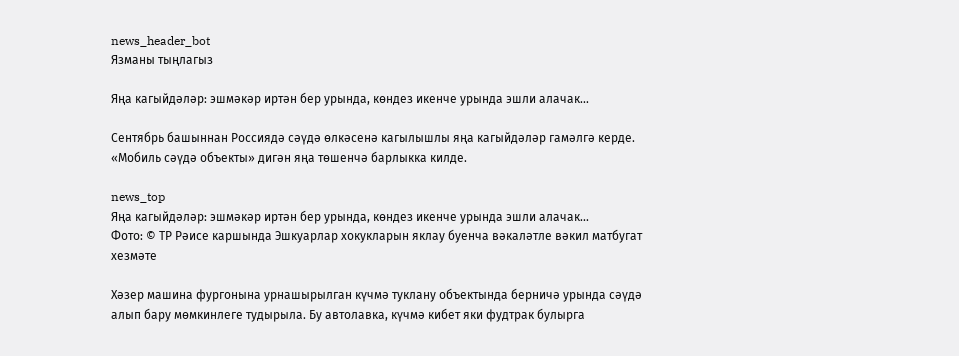news_header_bot
Язманы тыңлагыз

Яңа кагыйдәләр: эшмәкәр иртән бер урында, көндез икенче урында эшли алачак...

Сентябрь башыннан Россиядә сәүдә өлкәсенә кагылышлы яңа кагыйдәләр гамәлгә керде. «Мобиль сәүдә объекты» дигән яңа төшенчә барлыкка килде.

news_top
Яңа кагыйдәләр: эшмәкәр иртән бер урында, көндез икенче урында эшли алачак...
Фото: © ТР Рәисе каршында Эшкуарлар хокукларын яклау буенча вәкаләтле вәкил матбугат хезмәте

Хәзер машина фургонына урнашырылган күчмә туклану объектында берничә урында сәүдә алып бару мөмкинлеге тудырыла. Бу автолавка, күчмә кибет яки фудтрак булырга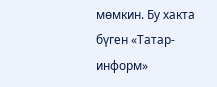мөмкин. Бу хакта бүген «Татар-информ»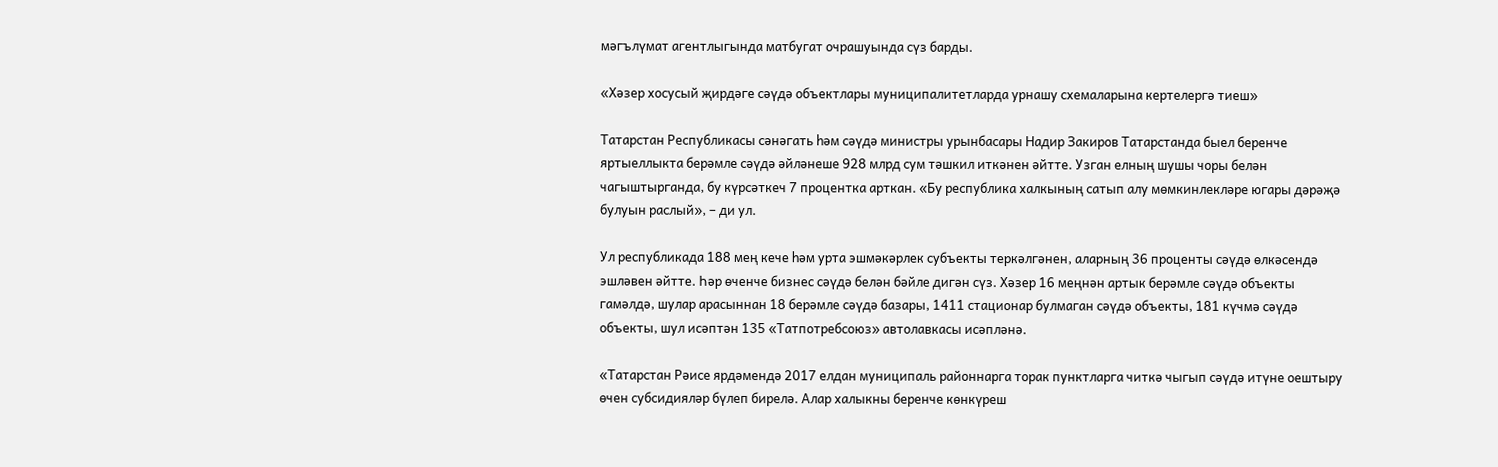мәгълүмат агентлыгында матбугат очрашуында сүз барды.

«Хәзер хосусый җирдәге сәүдә объектлары муниципалитетларда урнашу схемаларына кертелергә тиеш»

Татарстан Республикасы сәнәгать һәм сәүдә министры урынбасары Надир Закиров Татарстанда быел беренче яртыеллыкта берәмле сәүдә әйләнеше 928 млрд сум тәшкил иткәнен әйтте. Узган елның шушы чоры белән чагыштырганда, бу күрсәткеч 7 процентка арткан. «Бу республика халкының сатып алу мөмкинлекләре югары дәрәҗә булуын раслый», – ди ул.

Ул республикада 188 мең кече һәм урта эшмәкәрлек субъекты теркәлгәнен, аларның 36 проценты сәүдә өлкәсендә эшләвен әйтте. Һәр өченче бизнес сәүдә белән бәйле дигән сүз. Хәзер 16 меңнән артык берәмле сәүдә объекты гамәлдә, шулар арасыннан 18 берәмле сәүдә базары, 1411 стационар булмаган сәүдә объекты, 181 күчмә сәүдә объекты, шул исәптән 135 «Татпотребсоюз» автолавкасы исәпләнә.

«Татарстан Рәисе ярдәмендә 2017 елдан муниципаль районнарга торак пунктларга читкә чыгып сәүдә итүне оештыру өчен субсидияләр бүлеп бирелә. Алар халыкны беренче көнкүреш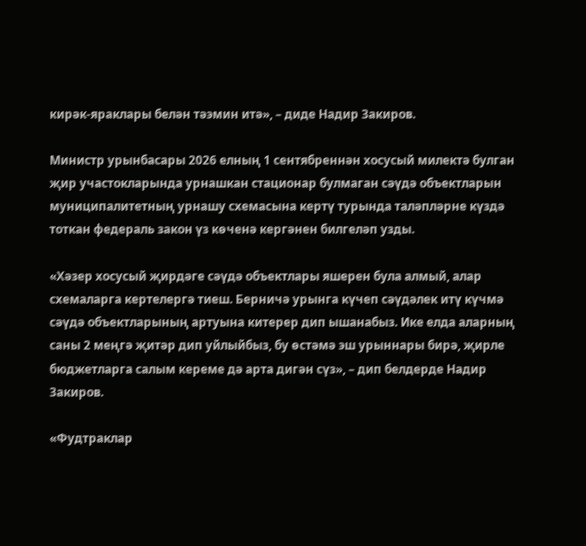кирәк-яраклары белән тәэмин итә», – диде Надир Закиров.

Министр урынбасары 2026 елның 1 сентябреннән хосусый милектә булган җир участокларында урнашкан стационар булмаган сәүдә объектларын муниципалитетның урнашу схемасына кертү турында таләпләрне күздә тоткан федераль закон үз көченә кергәнен билгеләп узды.

«Хәзер хосусый җирдәге сәүдә объектлары яшерен була алмый, алар схемаларга кертелергә тиеш. Берничә урынга күчеп сәүдәлек итү күчмә сәүдә объектларының артуына китерер дип ышанабыз. Ике елда аларның саны 2 меңгә җитәр дип уйлыйбыз, бу өстәмә эш урыннары бирә, җирле бюджетларга салым кереме дә арта дигән сүз», – дип белдерде Надир Закиров.

«Фудтраклар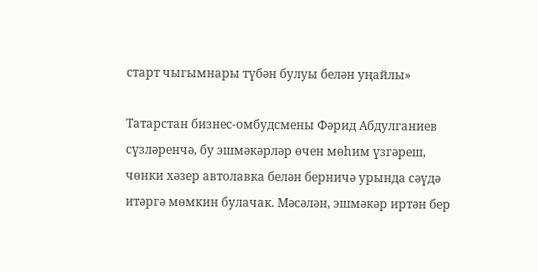старт чыгымнары түбән булуы белән уңайлы»

Татарстан бизнес-омбудсмены Фәрид Абдулганиев сүзләренчә, бу эшмәкәрләр өчен мөһим үзгәреш, чөнки хәзер автолавка белән берничә урында сәүдә итәргә мөмкин булачак. Мәсәлән, эшмәкәр иртән бер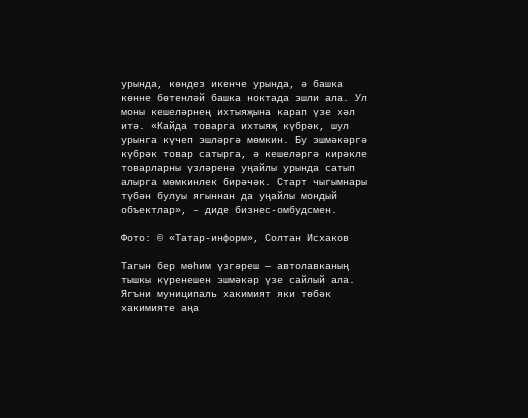урында, көндез икенче урында, ә башка көнне бөтенләй башка ноктада эшли ала. Ул моны кешеләрнең ихтыяҗына карап үзе хәл итә. «Кайда товарга ихтыяҗ күбрәк, шул урынга күчеп эшләргә мөмкин. Бу эшмәкәргә күбрәк товар сатырга, ә кешеләргә кирәкле товарларны үзләренә уңайлы урында сатып алырга мөмкинлек бирәчәк. Старт чыгымнары түбән булуы ягыннан да уңайлы мондый объектлар», – диде бизнес-омбудсмен.

Фото: © «Татар-информ», Солтан Исхаков

Тагын бер мөһим үзгәреш — автолавканың тышкы күренешен эшмәкәр үзе сайлый ала. Ягъни муниципаль хакимият яки төбәк хакимияте аңа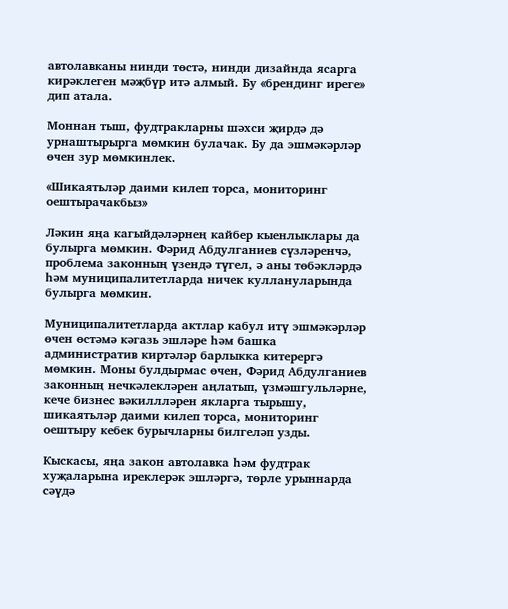автолавканы нинди төстә, нинди дизайнда ясарга кирәклеген мәҗбүр итә алмый. Бу «брендинг иреге» дип атала.

Моннан тыш, фудтракларны шәхси җирдә дә урнаштырырга мөмкин булачак. Бу да эшмәкәрләр өчен зур мөмкинлек.

«Шикаятьләр даими килеп торса, мониторинг оештырачакбыз»

Ләкин яңа кагыйдәләрнең кайбер кыенлыклары да булырга мөмкин. Фәрид Абдулганиев сүзләренчә, проблема законның үзендә түгел, ә аны төбәкләрдә һәм муниципалитетларда ничек куллануларында булырга мөмкин.

Муниципалитетларда актлар кабул итү эшмәкәрләр өчен өстәмә кәгазь эшләре һәм башка административ киртәләр барлыкка китерергә мөмкин. Моны булдырмас өчен, Фәрид Абдулганиев законның нечкәлекләрен аңлатып, үзмәшгульләрне, кече бизнес вәкиллләрен якларга тырышу, шикаятьләр даими килеп торса, мониторинг оештыру кебек бурычларны билгеләп узды.

Кыскасы, яңа закон автолавка һәм фудтрак хуҗаларына иреклерәк эшләргә, төрле урыннарда сәүдә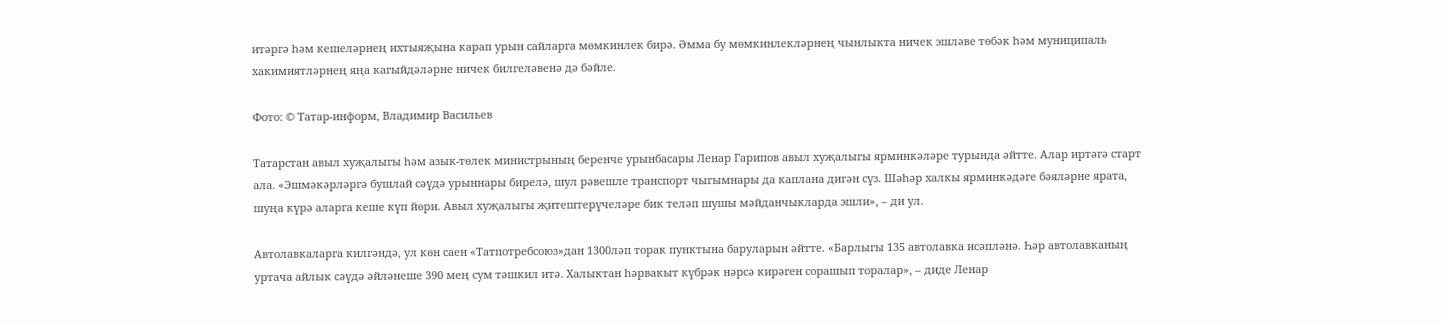итәргә һәм кешеләрнең ихтыяҗына карап урын сайларга мөмкинлек бирә. Әмма бу мөмкинлекләрнең чынлыкта ничек эшләве төбәк һәм муниципаль хакимиятләрнең яңа кагыйдәләрне ничек билгеләвенә дә бәйле.

Фото: © Татар-информ, Владимир Васильев

Татарстан авыл хуҗалыгы һәм азык-төлек министрының беренче урынбасары Ленар Гарипов авыл хуҗалыгы ярминкәләре турында әйтте. Алар иртәгә старт ала. «Эшмәкәрләргә бушлай сәүдә урыннары бирелә, шул рәвешле транспорт чыгымнары да каплана дигән сүз. Шәһәр халкы ярминкәдәге бәяләрне ярата, шуңа күрә аларга кеше күп йөри. Авыл хуҗалыгы җитештерүчеләре бик теләп шушы мәйданчыкларда эшли», – ди ул.

Автолавкаларга килгәндә, ул көн саен «Татпотребсоюз»дан 1300ләп торак пунктына баруларын әйтте. «Барлыгы 135 автолавка исәпләнә. Һәр автолавканың уртача айлык сәүдә әйләнеше 390 мең сум тәшкил итә. Халыктан һәрвакыт күбрәк нәрсә кирәген сорашып торалар», – диде Ленар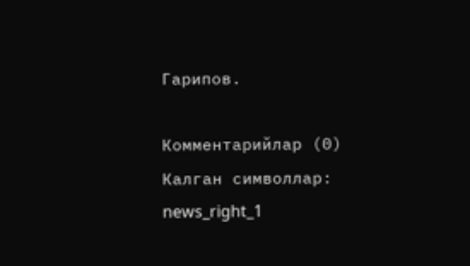Гарипов.

Комментарийлар (0)
Калган символлар:
news_right_1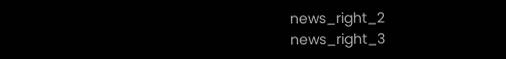news_right_2
news_right_3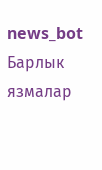news_bot
Барлык язмалар